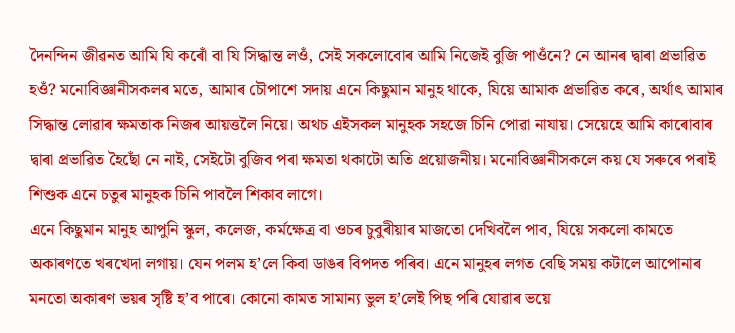দৈনন্দিন জীৱনত আমি যি কৰোঁ বা যি সিদ্ধান্ত লওঁ, সেই সকলোবোৰ আমি নিজেই বুজি পাওঁনে? নে আনৰ দ্বাৰা প্ৰভাৱিত হওঁ? মনোবিজ্ঞানীসকলৰ মতে, আমাৰ চৌপাশে সদায় এনে কিছুমান মানুহ থাকে, যিয়ে আমাক প্ৰভাৱিত কৰে, অৰ্থাৎ আমাৰ সিদ্ধান্ত লোৱাৰ ক্ষমতাক নিজৰ আয়ত্তলৈ নিয়ে। অথচ এইসকল মানুহক সহজে চিনি পোৱা নাযায়। সেয়েহে আমি কাৰোবাৰ দ্বাৰা প্ৰভাৱিত হৈছোঁ নে নাই, সেইটো বুজিব পৰা ক্ষমতা থকাটো অতি প্ৰয়োজনীয়। মনোবিজ্ঞানীসকলে কয় যে সৰুৰে পৰাই শিশুক এনে চতুৰ মানুহক চিনি পাবলৈ শিকাব লাগে।
এনে কিছুমান মানুহ আপুনি স্কুল, কলেজ, কৰ্মক্ষেত্ৰ বা ওচৰ চুবুৰীয়াৰ মাজতো দেখিবলৈ পাব, যিয়ে সকলো কামতে অকাৰণতে খৰখেদা লগায়। যেন পলম হ’লে কিবা ডাঙৰ বিপদত পৰিব। এনে মানুহৰ লগত বেছি সময় কটালে আপোনাৰ মনতো অকাৰণ ভয়ৰ সৃষ্টি হ’ব পাৰে। কোনো কামত সামান্য ভুল হ’লেই পিছ পৰি যোৱাৰ ভয়ে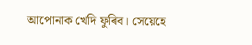আপোনাক খেদি ফুৰিব। সেয়েহে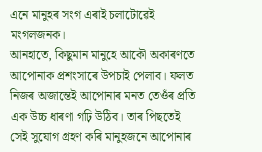এনে মানুহৰ সংগ এৰাই চলাটোৱেই মংগলজনক।
আনহাতে, কিছুমান মানুহে আকৌ অকাৰণতে আপোনাক প্ৰশংসাৰে উপচাই পেলাব। ফলত নিজৰ অজান্তেই আপোনাৰ মনত তেওঁৰ প্ৰতি এক উচ্চ ধাৰণা গঢ়ি উঠিব। তাৰ পিছতেই সেই সুযোগ গ্ৰহণ কৰি মানুহজনে আপোনাৰ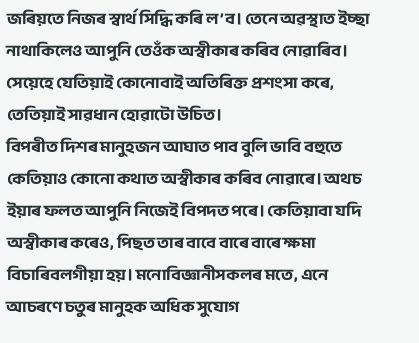জৰিয়তে নিজৰ স্বাৰ্থ সিদ্ধি কৰি ল’ব। তেনে অৱস্থাত ইচ্ছা নাথাকিলেও আপুনি তেওঁক অস্বীকাৰ কৰিব নোৱাৰিব। সেয়েহে যেতিয়াই কোনোবাই অতিৰিক্ত প্ৰশংসা কৰে, তেতিয়াই সাৱধান হোৱাটো উচিত।
বিপৰীত দিশৰ মানুহজন আঘাত পাব বুলি ভাবি বহুতে কেতিয়াও কোনো কথাত অস্বীকাৰ কৰিব নোৱাৰে। অথচ ইয়াৰ ফলত আপুনি নিজেই বিপদত পৰে। কেতিয়াবা যদি অস্বীকাৰ কৰেও, পিছত তাৰ বাবে বাৰে বাৰে ক্ষমা বিচাৰিবলগীয়া হয়। মনোবিজ্ঞানীসকলৰ মতে, এনে আচৰণে চতুৰ মানুহক অধিক সুযোগ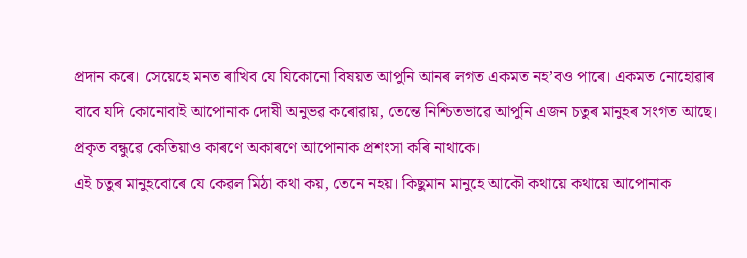প্ৰদান কৰে। সেয়েহে মনত ৰাখিব যে যিকোনো বিষয়ত আপুনি আনৰ লগত একমত নহ’বও পাৰে। একমত নোহোৱাৰ বাবে যদি কোনোবাই আপোনাক দোষী অনুভৱ কৰোৱায়, তেন্তে নিশ্চিতভাৱে আপুনি এজন চতুৰ মানুহৰ সংগত আছে। প্ৰকৃত বন্ধুৱে কেতিয়াও কাৰণে অকাৰণে আপোনাক প্ৰশংসা কৰি নাথাকে।
এই চতুৰ মানুহবোৰে যে কেৱল মিঠা কথা কয়, তেনে নহয়। কিছুমান মানুহে আকৌ কথায়ে কথায়ে আপোনাক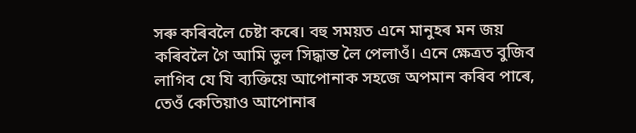সৰু কৰিবলৈ চেষ্টা কৰে। বহু সময়ত এনে মানুহৰ মন জয় কৰিবলৈ গৈ আমি ভুল সিদ্ধান্ত লৈ পেলাওঁ। এনে ক্ষেত্ৰত বুজিব লাগিব যে যি ব্যক্তিয়ে আপোনাক সহজে অপমান কৰিব পাৰে, তেওঁ কেতিয়াও আপোনাৰ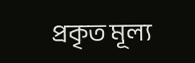প্ৰকৃত মূল্য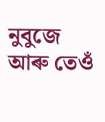নুবুজে আৰু তেওঁ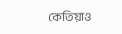কেতিয়াও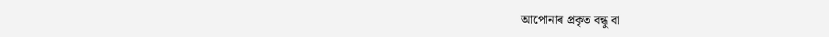আপোনাৰ প্ৰকৃত বন্ধু বা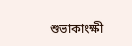শুভাকাংক্ষী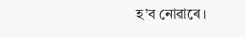হ’ব নোৱাৰে।